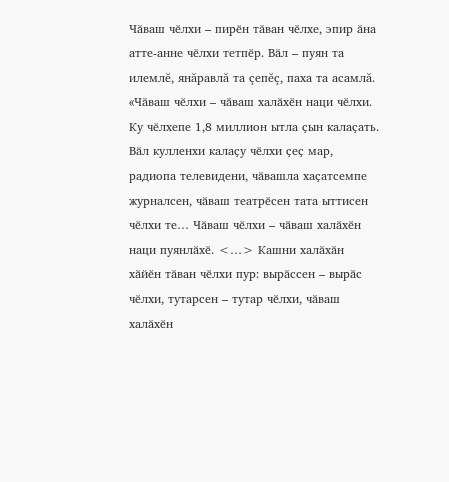Чӑваш чӗлхи – пирӗн тӑван чӗлхе, эпир ӑна атте-анне чӗлхи тетпӗр. Вӑл – пуян та илемлĕ, янăравлă та çепĕç, паха та асамлă.
«Чӑваш чӗлхи – чӑваш халӑхӗн наци чӗлхи. Ку чӗлхепе 1,8 миллион ытла ҫын калаҫать. Вӑл кулленхи калаҫу чӗлхи ҫеҫ мар, радиопа телевидени, чӑвашла хаҫатсемпе журналсен, чӑваш театрӗсен тата ыттисен чӗлхи те… Чӑваш чӗлхи – чӑваш халӑхӗн наци пуянлӑхӗ. <…> Кашни халӑхӑн хӑйӗн тӑван чӗлхи пур: вырӑссен – вырӑс чӗлхи, тутарсен – тутар чӗлхи, чӑваш халӑхӗн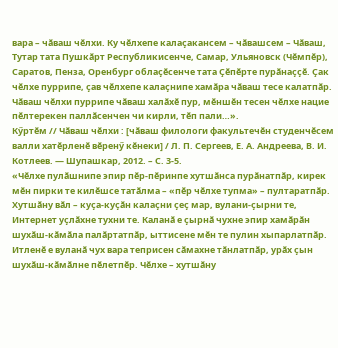вара – чӑваш чӗлхи. Ку чӗлхепе калаҫакансем – чӑвашсем – Чӑваш, Тутар тата Пушкӑрт Республикисенче, Самар, Ульяновск (Чӗмпӗр), Саратов, Пенза, Оренбург облаҫӗсенче тата Ҫӗпӗрте пурӑнаҫҫӗ. Ҫак чӗлхе пуррипе, ҫав чӗлхепе калаҫнипе хамӑра чӑваш тесе калатпӑр. Чӑваш чӗлхи пуррипе чӑваш халӑхӗ пур, мӗншӗн тесен чӗлхе нацие пӗлтерекен паллӑсенчен чи кирли, тӗп пали…».
Кӳртӗм // Чӑваш чӗлхи : [чӑваш филологи факультечӗн студенчӗсем валли хатӗрленӗ вӗренӳ кӗнеки] / Л. П. Сергеев, Е. А. Андреева, В. И. Котлеев. — Шупашкар, 2012. – С. 3-5.
«Чӗлхе пулӑшнипе эпир пӗр-пӗринпе хутшӑнса пурӑнатпӑр, кирек мӗн пирки те килӗшсе татӑлма – «пӗр чӗлхе тупма» – пултаратпӑр. Хутшӑну вӑл – куҫа-куҫӑн калаҫни ҫеҫ мар, вулани-ҫырни те, Интернет уҫлӑхне тухни те. Каланӑ е ҫырнӑ чухне эпир хамӑрӑн шухӑш-кӑмӑла палӑртатпӑр, ыттисене мӗн те пулин хыпарлатпӑр. Итленӗ е вуланӑ чух вара теприсен сӑмахне тӑнлатпӑр, урӑх ҫын шухӑш-кӑмӑлне пӗлетпӗр. Чӗлхе – хутшӑну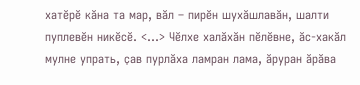хатӗрӗ кӑна та мар, вӑл – пирӗн шухӑшлавӑн, шалти пуплевӗн никӗсӗ. <…> Чӗлхе халӑхӑн пӗлӗвне, ӑс-хакӑл мулне упрать, ҫав пурлӑха ламран лама, ӑруран ӑрӑва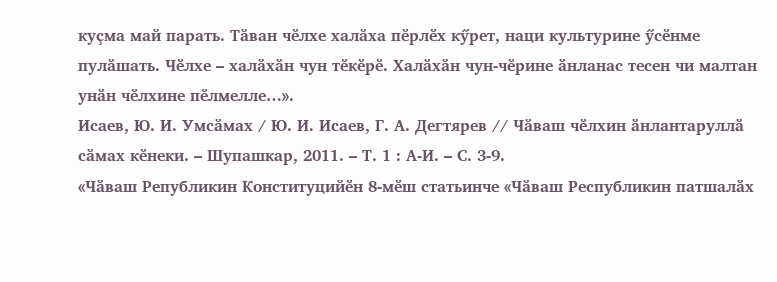куҫма май парать. Тӑван чӗлхе халӑха пӗрлӗх кӳрет, наци культурине ӳсӗнме пулӑшать. Чӗлхе – халӑхӑн чун тӗкӗрӗ. Халӑхӑн чун-чӗрине ӑнланас тесен чи малтан унӑн чӗлхине пӗлмелле…».
Исаев, Ю. И. Умсӑмах / Ю. И. Исаев, Г. А. Дегтярев // Чӑваш чӗлхин ӑнлантаруллӑ сӑмах кӗнеки. – Шупашкар, 2011. – Т. 1 : А-И. – С. 3-9.
«Чӑваш Републикин Конституцийӗн 8-мӗш статьинче «Чӑваш Республикин патшалӑх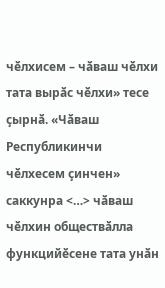чӗлхисем – чӑваш чӗлхи тата вырӑс чӗлхи» тесе ҫырнӑ. «Чӑваш Республикинчи чӗлхесем ҫинчен» саккунра <…> чӑваш чӗлхин обществӑлла функцийӗсене тата унӑн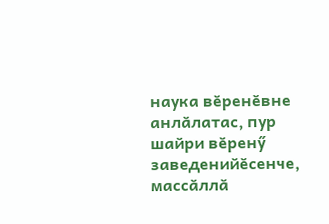наука вӗренӗвне анлӑлатас, пур шайри вӗренӳ заведенийӗсенче, массӑллӑ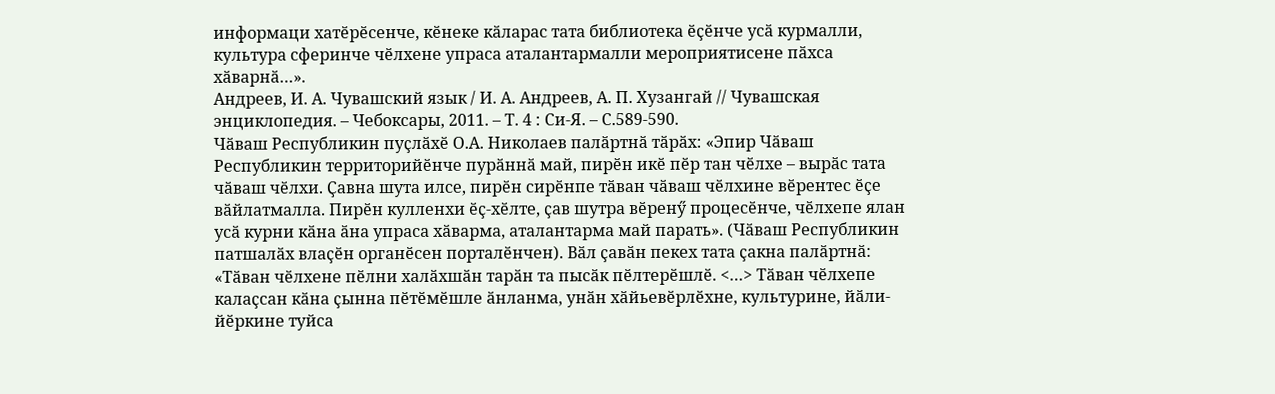информаци хатӗрӗсенче, кӗнеке кӑларас тата библиотека ӗҫӗнче усӑ курмалли, культура сферинче чӗлхене упраса аталантармалли мероприятисене пӑхса хӑварнӑ…».
Андреев, И. А. Чувашский язык / И. А. Андреев, А. П. Хузангай // Чувашская энциклопедия. – Чебоксары, 2011. – Т. 4 : Си-Я. – С.589-590.
Чӑваш Республикин пуҫлӑхӗ О.А. Николаев палӑртнӑ тӑрӑх: «Эпир Чӑваш Республикин территорийӗнче пурӑннӑ май, пирӗн икӗ пӗр тан чӗлхе – вырӑс тата чӑваш чӗлхи. Ҫавна шута илсе, пирӗн сирӗнпе тӑван чӑваш чӗлхине вӗрентес ӗҫе вӑйлатмалла. Пирӗн кулленхи ӗҫ-хӗлте, ҫав шутра вӗренӳ процесӗнче, чӗлхепе ялан усӑ курни кӑна ӑна упраса хӑварма, аталантарма май парать». (Чӑваш Республикин патшалӑх влаҫӗн органӗсен порталӗнчен). Вӑл ҫавӑн пекех тата ҫакна палӑртнӑ: «Тӑван чӗлхене пӗлни халӑхшӑн тарӑн та пысӑк пӗлтерӗшлӗ. <…> Тӑван чӗлхепе калаҫсан кӑна ҫынна пӗтӗмӗшле ӑнланма, унӑн хӑйьевӗрлӗхне, культурине, йӑли-йӗркине туйса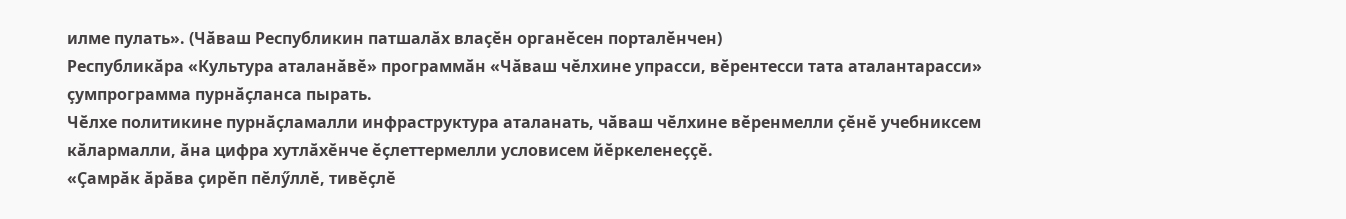илме пулать». (Чӑваш Республикин патшалӑх влаҫӗн органӗсен порталӗнчен)
Республикӑра «Культура аталанӑвӗ» программӑн «Чӑваш чӗлхине упрасси, вӗрентесси тата аталантарасси» ҫумпрограмма пурнӑҫланса пырать.
Чӗлхе политикине пурнӑҫламалли инфраструктура аталанать, чӑваш чӗлхине вӗренмелли ҫӗнӗ учебниксем кӑлармалли, ӑна цифра хутлӑхӗнче ӗҫлеттермелли условисем йӗркеленеҫҫӗ.
«Ҫамрӑк ӑрӑва ҫирӗп пӗлӳллӗ, тивӗҫлӗ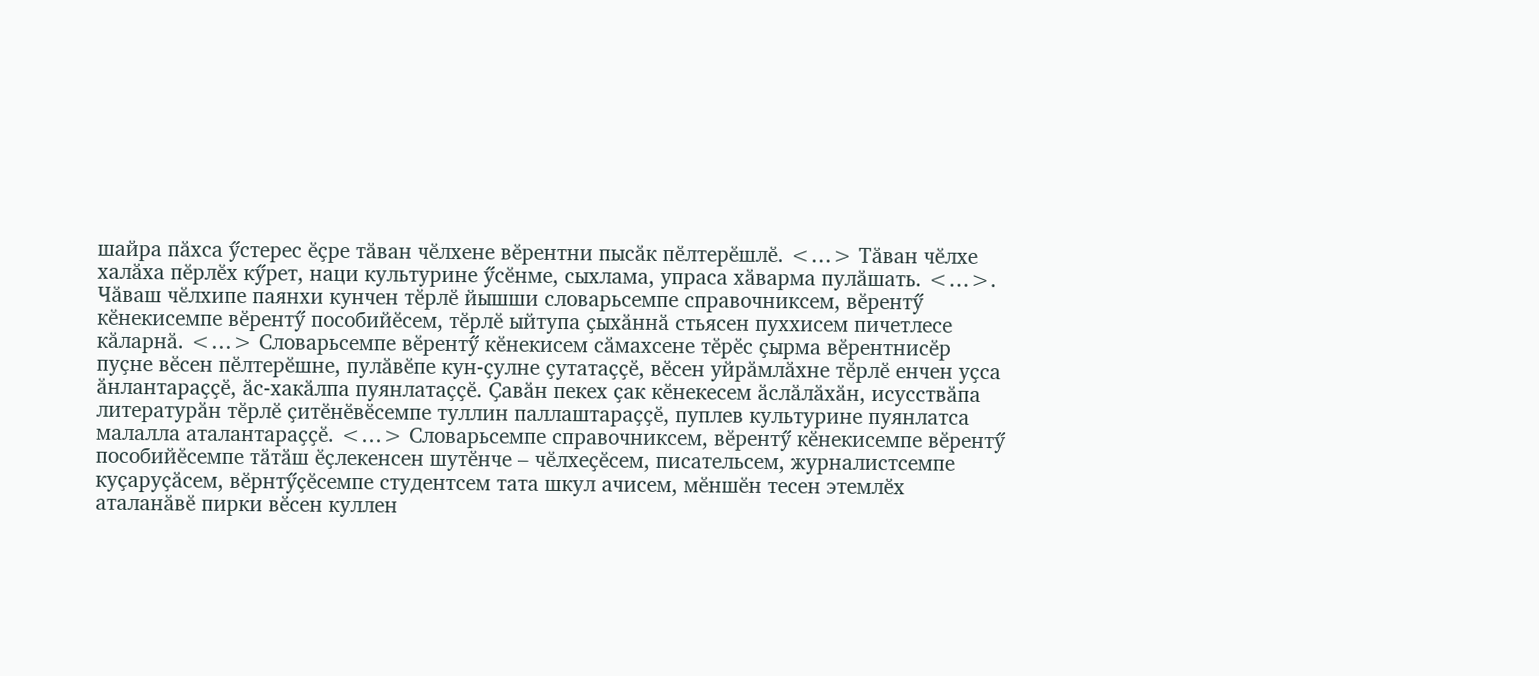шайра пӑхса ӳстерес ӗҫре тӑван чӗлхене вӗрентни пысӑк пӗлтерӗшлӗ. <…> Тӑван чӗлхе халӑха пӗрлӗх кӳрет, наци культурине ӳсӗнме, сыхлама, упраса хӑварма пулӑшать. <…>. Чӑваш чӗлхипе паянхи кунчен тӗрлӗ йышши словарьсемпе справочниксем, вӗрентӳ кӗнекисемпе вӗрентӳ пособийӗсем, тӗрлӗ ыйтупа ҫыхӑннӑ стьясен пуххисем пичетлесе кӑларнӑ. <…> Словарьсемпе вӗрентӳ кӗнекисем сӑмахсене тӗрӗс ҫырма вӗрентнисӗр пуҫне вӗсен пӗлтерӗшне, пулӑвӗпе кун-ҫулне ҫутатаҫҫӗ, вӗсен уйрӑмлӑхне тӗрлӗ енчен уҫса ӑнлантараҫҫӗ, ӑс-хакӑлпа пуянлатаҫҫӗ. Ҫавӑн пекех ҫак кӗнекесем ӑслӑлӑхӑн, исусствӑпа литературӑн тӗрлӗ ҫитӗнӗвӗсемпе туллин паллаштараҫҫӗ, пуплев культурине пуянлатса малалла аталантараҫҫӗ. <…> Словарьсемпе справочниксем, вӗрентӳ кӗнекисемпе вӗрентӳ пособийӗсемпе тӑтӑш ӗҫлекенсен шутӗнче – чӗлхеҫӗсем, писательсем, журналистсемпе куҫаруҫӑсем, вӗрнтӳҫӗсемпе студентсем тата шкул ачисем, мӗншӗн тесен этемлӗх аталанӑвӗ пирки вӗсен куллен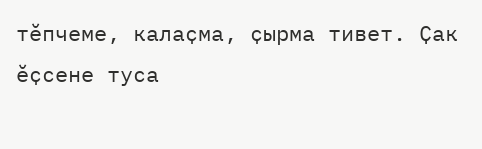тӗпчеме, калаҫма, ҫырма тивет. Ҫак ӗҫсене туса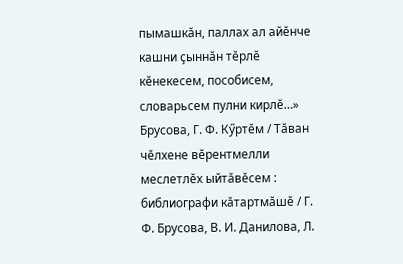пымашкӑн, паллах ал айӗнче кашни ҫыннӑн тӗрлӗ кӗнекесем, пособисем, словарьсем пулни кирлӗ…»
Брусова, Г. Ф. Кӳртӗм / Тӑван чӗлхене вӗрентмелли меслетлӗх ыйтӑвӗсем : библиографи кӑтартмӑшӗ / Г. Ф. Брусова, В. И. Данилова, Л.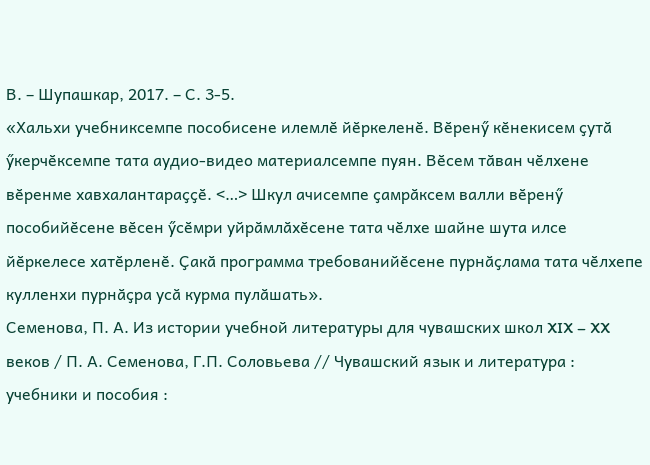В. – Шупашкар, 2017. – С. 3-5.
«Хальхи учебниксемпе пособисене илемлӗ йӗркеленӗ. Вӗренӳ кӗнекисем ҫутӑ ӳкерчӗксемпе тата аудио-видео материалсемпе пуян. Вӗсем тӑван чӗлхене вӗренме хавхалантараҫҫӗ. <…> Шкул ачисемпе ҫамрӑксем валли вӗренӳ пособийӗсене вӗсен ӳсӗмри уйрӑмлӑхӗсене тата чӗлхе шайне шута илсе йӗркелесе хатӗрленӗ. Ҫакӑ программа требованийӗсене пурнӑҫлама тата чӗлхепе кулленхи пурнӑҫра усӑ курма пулӑшать».
Семенова, П. А. Из истории учебной литературы для чувашских школ XIX – XX веков / П. А. Семенова, Г.П. Соловьева // Чувашский язык и литература : учебники и пособия :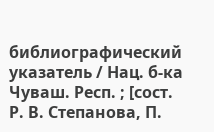библиографический указатель / Нац. б-ка Чуваш. Респ. ; [сост. Р. В. Степанова, П.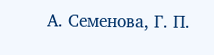А. Семенова, Г. П.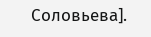Соловьева].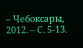– Чебоксары, 2012. – С. 5-13.